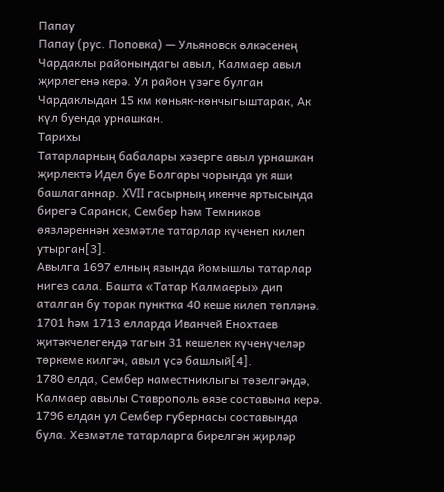Папау
Папау (рус. Поповка) — Ульяновск өлкәсенең Чардаклы районындагы авыл, Калмаер авыл җирлегенә керә. Ул район үзәге булган Чардаклыдан 15 км көньяк-көнчыгыштарак, Ак күл буенда урнашкан.
Тарихы
Татарларның бабалары хәзерге авыл урнашкан җирлектә Идел буе Болгары чорында ук яши башлаганнар. XVII гасырның икенче яртысында бирегә Саранск, Сембер һәм Темников өязләреннән хезмәтле татарлар күченеп килеп утырган[3].
Авылга 1697 елның язында йомышлы татарлар нигез сала. Башта «Татар Калмаеры» дип аталган бу торак пунктка 40 кеше килеп төпләнә. 1701 һәм 1713 елларда Иванчей Енохтаев җитәкчелегендә тагын 31 кешелек күченүчеләр төркеме килгәч, авыл үсә башлый[4].
1780 елда, Сембер наместниклыгы төзелгәндә, Калмаер авылы Ставрополь өязе составына керә. 1796 елдан ул Сембер губернасы составында була. Хезмәтле татарларга бирелгән җирләр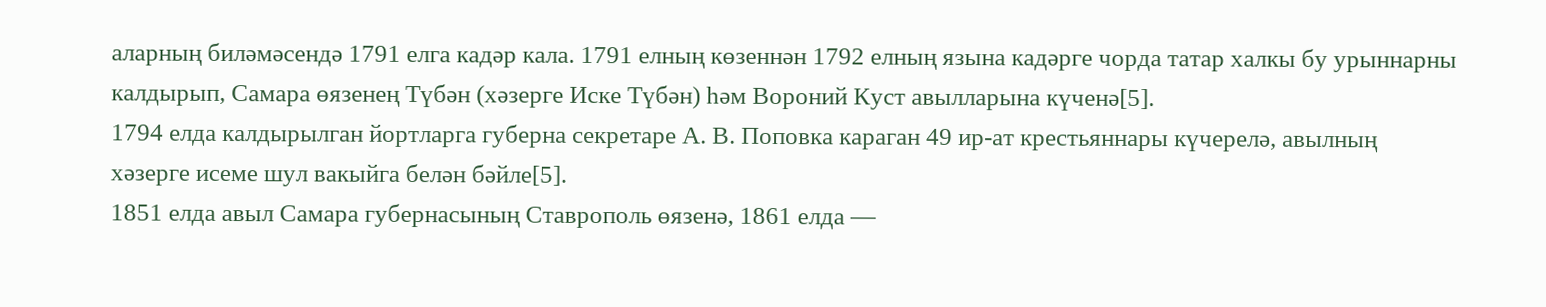аларның биләмәсендә 1791 елга кадәр кала. 1791 елның көзеннән 1792 елның язына кадәрге чорда татар халкы бу урыннарны калдырып, Самара өязенең Түбән (хәзерге Иске Түбән) һәм Вороний Куст авылларына күченә[5].
1794 елда калдырылган йортларга губерна секретаре А. В. Поповка караган 49 ир-ат крестьяннары күчерелә, авылның хәзерге исеме шул вакыйга белән бәйле[5].
1851 елда авыл Самара губернасының Ставрополь өязенә, 1861 елда —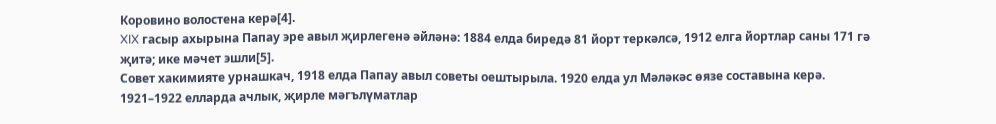Коровино волостена керә[4].
XIX гасыр ахырына Папау эре авыл җирлегенә әйләнә: 1884 елда биредә 81 йорт теркәлсә, 1912 елга йортлар саны 171 гә җитә; ике мәчет эшли[5].
Совет хакимияте урнашкач, 1918 елда Папау авыл советы оештырыла. 1920 елда ул Мәләкәс өязе составына керә.
1921–1922 елларда ачлык, җирле мәгълүматлар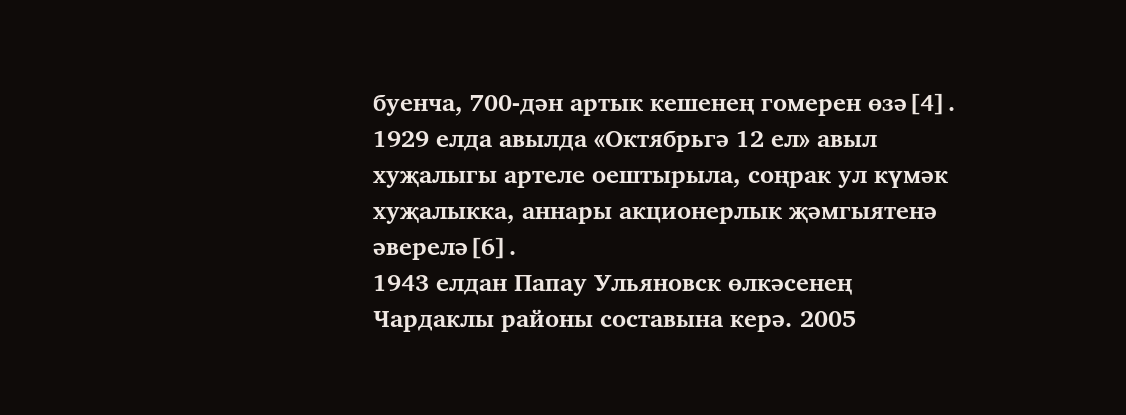буенча, 700-дән артык кешенең гомерен өзә[4].
1929 елда авылда «Октябрьгә 12 ел» авыл хуҗалыгы артеле оештырыла, соңрак ул күмәк хуҗалыкка, аннары акционерлык җәмгыятенә әверелә[6].
1943 елдан Папау Ульяновск өлкәсенең Чардаклы районы составына керә. 2005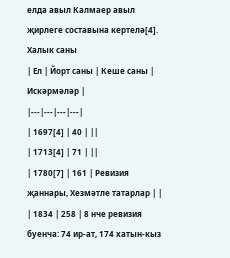елда авыл Калмаер авыл җирлеге составына кертелә[4].
Халык саны
| Ел | Йорт саны | Кеше саны | Искәрмәләр |
|---|---|---|---|
| 1697[4] | 40 | ||
| 1713[4] | 71 | ||
| 1780[7] | 161 | Ревизия җаннары, Хезмәтле татарлар | |
| 1834 | 258 | 8 нче ревизия буенча: 74 ир-ат, 174 хатын-кыз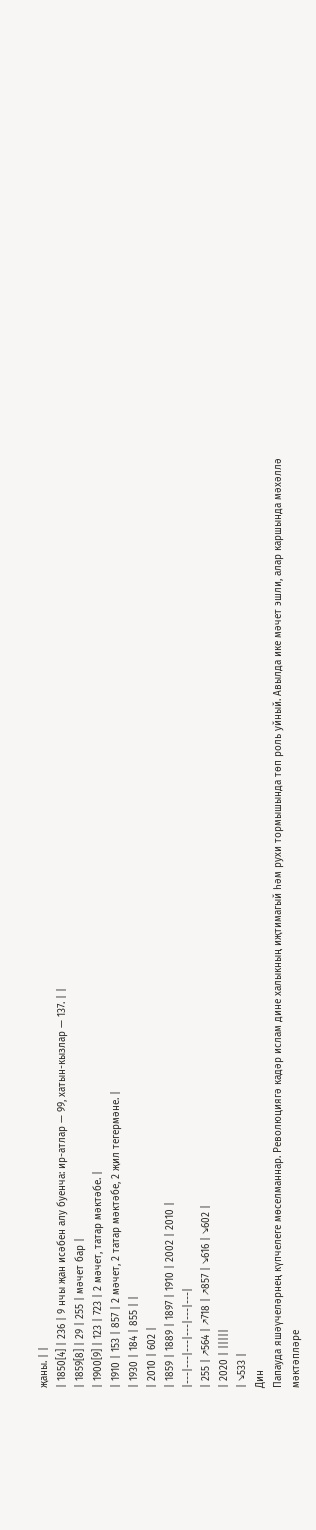җаны. | |
| 1850[4] | 236 | 9 нчы җан исәбен алу буенча: ир-атлар — 99, хатын-кызлар — 137. | |
| 1859[8] | 29 | 255 | мәчет бар |
| 1900[9] | 123 | 723 | 2 мәчет, татар мәктәбе. |
| 1910 | 153 | 857 | 2 мәчет, 2 татар мәктәбе, 2 җил тегермәне. |
| 1930 | 184 | 855 | |
| 2010 | 602 |
| 1859 | 1889 | 1897 | 1910 | 2002 | 2010 |
|---|---|---|---|---|---|
| 255 | ↗564 | ↗718 | ↗857 | ↘616 | ↘602 |
| 2020 | |||||
| ↘533 |
Дин
Папауда яшәүчеләрнең күпчелеге мөселманнар. Революциягә кадәр ислам дине халыкның иҗтимагый һәм рухи тормышында төп роль уйный. Авылда ике мәчет эшли, алар каршында мәхәллә мәктәпләре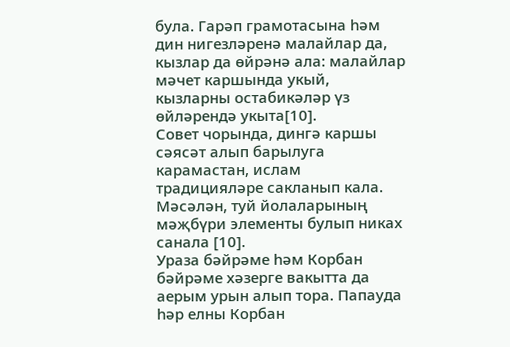була. Гарәп грамотасына һәм дин нигезләренә малайлар да, кызлар да өйрәнә ала: малайлар мәчет каршында укый, кызларны остабикәләр үз өйләрендә укыта[10].
Совет чорында, дингә каршы сәясәт алып барылуга карамастан, ислам традицияләре сакланып кала. Мәсәлән, туй йолаларының мәҗбүри элементы булып никах санала [10].
Ураза бәйрәме һәм Корбан бәйрәме хәзерге вакытта да аерым урын алып тора. Папауда һәр елны Корбан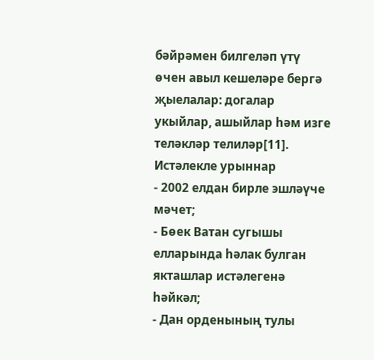бәйрәмен билгеләп үтү өчен авыл кешеләре бергә җыелалар: догалар укыйлар, ашыйлар һәм изге теләкләр телиләр[11].
Истәлекле урыннар
- 2002 елдан бирле эшләүче мәчет;
- Бөек Ватан сугышы елларында һәлак булган якташлар истәлегенә һәйкәл;
- Дан орденының тулы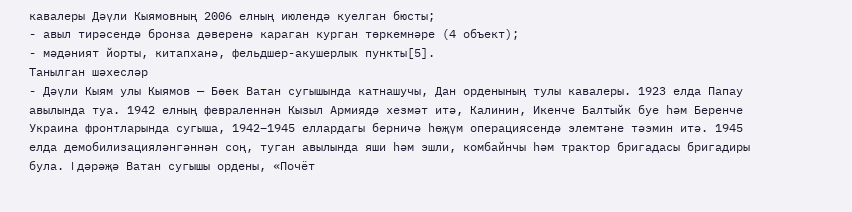кавалеры Дәүли Кыямовның 2006 елның июлендә куелган бюсты;
- авыл тирәсендә бронза дәверенә караган курган төркемнәре (4 объект);
- мәдәният йорты, китапханә, фельдшер-акушерлык пункты[5].
Танылган шәхесләр
- Дәүли Кыям улы Кыямов — Бөек Ватан сугышында катнашучы, Дан орденының тулы кавалеры. 1923 елда Папау авылында туа. 1942 елның февраленнән Кызыл Армиядә хезмәт итә, Калинин, Икенче Балтыйк буе һәм Беренче Украина фронтларында сугыша, 1942–1945 еллардагы берничә һөҗүм операциясендә элемтәне тәэмин итә. 1945 елда демобилизацияләнгәннән соң, туган авылында яши һәм эшли, комбайнчы һәм трактор бригадасы бригадиры була. I дәрәҗә Ватан сугышы ордены, «Почёт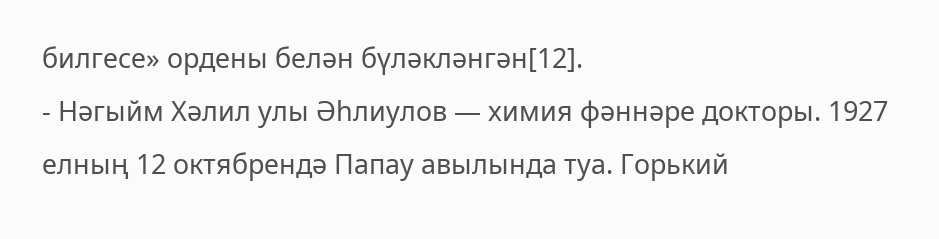билгесе» ордены белән бүләкләнгән[12].
- Нәгыйм Хәлил улы Әһлиулов — химия фәннәре докторы. 1927 елның 12 октябрендә Папау авылында туа. Горький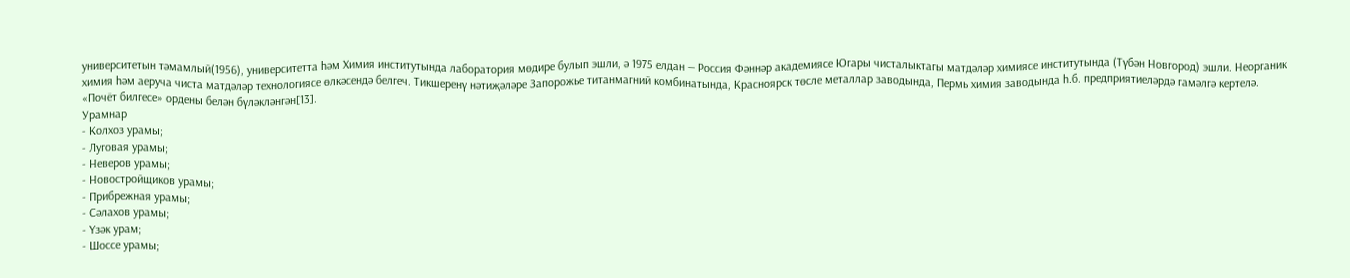университетын тәмамлый(1956), университетта һәм Химия институтында лаборатория мөдире булып эшли, ә 1975 елдан — Россия Фәннәр академиясе Югары чисталыктагы матдәләр химиясе институтында (Түбән Новгород) эшли. Неорганик химия һәм аеруча чиста матдәләр технологиясе өлкәсендә белгеч. Тикшеренү нәтиҗәләре Запорожье титанмагний комбинатында, Красноярск төсле металлар заводында, Пермь химия заводында һ.б. предприятиеләрдә гамәлгә кертелә. «Почёт билгесе» ордены белән бүләкләнгән[13].
Урамнар
- Колхоз урамы;
- Луговая урамы;
- Неверов урамы;
- Новостройщиков урамы;
- Прибрежная урамы;
- Сәлахов урамы;
- Үзәк урам;
- Шоссе урамы;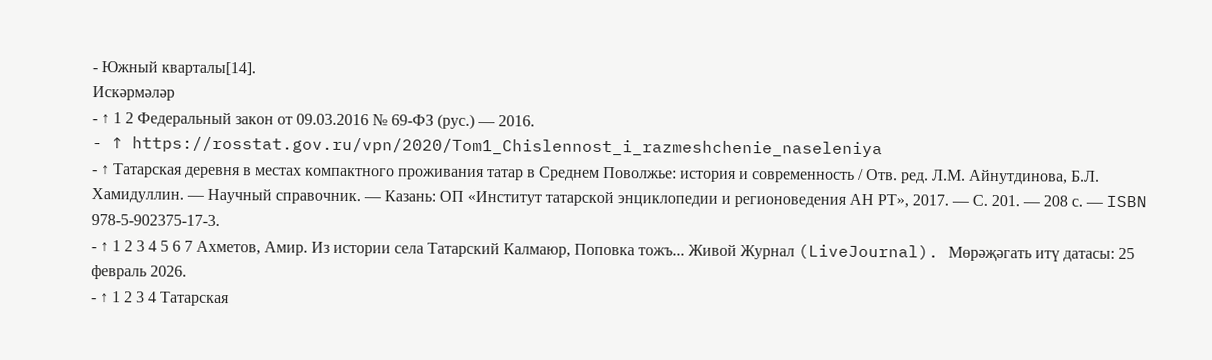- Южный кварталы[14].
Искәрмәләр
- ↑ 1 2 Федеральный закон от 09.03.2016 № 69-ФЗ (рус.) — 2016.
- ↑ https://rosstat.gov.ru/vpn/2020/Tom1_Chislennost_i_razmeshchenie_naseleniya
- ↑ Татарская деревня в местах компактного проживания татар в Среднем Поволжье: история и современность / Отв. ред. Л.М. Айнутдинова, Б.Л. Хамидуллин. — Научный справочник. — Казань: ОП «Институт татарской энциклопедии и регионоведения АН РТ», 2017. — С. 201. — 208 с. — ISBN 978-5-902375-17-3.
- ↑ 1 2 3 4 5 6 7 Ахметов, Амир. Из истории села Татарский Калмаюр, Поповка тожъ... Живой Журнал (LiveJournal). Мөрәҗәгать итү датасы: 25 февраль 2026.
- ↑ 1 2 3 4 Татарская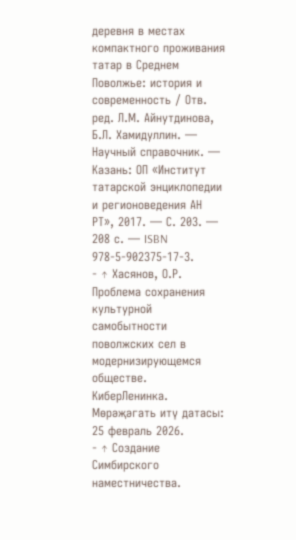деревня в местах компактного проживания татар в Среднем Поволжье: история и современность / Отв. ред. Л.М. Айнутдинова, Б.Л. Хамидуллин. — Научный справочник. — Казань: ОП «Институт татарской энциклопедии и регионоведения АН РТ», 2017. — С. 203. — 208 с. — ISBN 978-5-902375-17-3.
- ↑ Хасянов, О.Р. Проблема сохранения культурной самобытности поволжских сел в модернизирующемся обществе. КиберЛенинка. Мөрәҗәгать итү датасы: 25 февраль 2026.
- ↑ Создание Симбирского наместничества.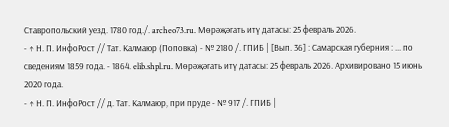Ставропольский уезд. 1780 год./. archeo73.ru. Мөрәҗәгать итү датасы: 25 февраль 2026.
- ↑ Н. П. ИнфоРост // Тат. Калмаюр (Поповка) - № 2180 /. ГПИБ | [Вып. 36] : Самарская губерния : ... по сведениям 1859 года. - 1864. elib.shpl.ru. Мөрәҗәгать итү датасы: 25 февраль 2026. Архивировано 15 июнь 2020 года.
- ↑ Н. П. ИнфоРост // д. Тат. Калмаюр, при пруде - № 917 /. ГПИБ |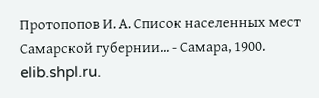Протопопов И. А. Список населенных мест Самарской губернии... - Самара, 1900. elib.shpl.ru.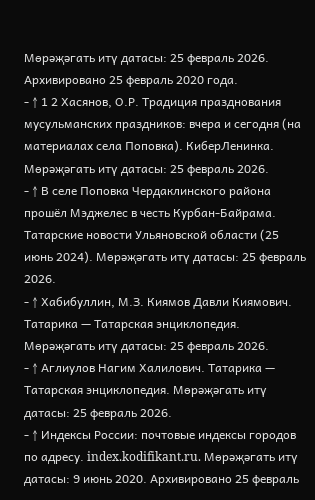Мөрәҗәгать итү датасы: 25 февраль 2026. Архивировано 25 февраль 2020 года.
- ↑ 1 2 Хасянов, О.Р. Традиция празднования мусульманских праздников: вчера и сегодня (на материалах села Поповка). КиберЛенинка. Мөрәҗәгать итү датасы: 25 февраль 2026.
- ↑ В селе Поповка Чердаклинского района прошёл Мэджелес в честь Курбан-Байрама. Татарские новости Ульяновской области (25 июнь 2024). Мөрәҗәгать итү датасы: 25 февраль 2026.
- ↑ Хабибуллин, М.З. Киямов Давли Киямович. Татарика — Татарская энциклопедия. Мөрәҗәгать итү датасы: 25 февраль 2026.
- ↑ Аглиулов Нагим Халилович. Татарика — Татарская энциклопедия. Мөрәҗәгать итү датасы: 25 февраль 2026.
- ↑ Индексы России: почтовые индексы городов по адресу. index.kodifikant.ru. Мөрәҗәгать итү датасы: 9 июнь 2020. Архивировано 25 февраль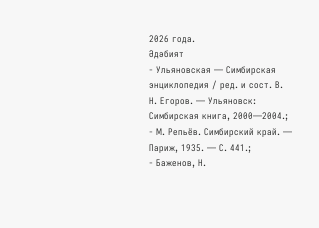2026 года.
Әдәбият
- Ульяновская — Симбирская энциклопедия / ред. и сост. В. Н. Егоров. — Ульяновск: Симбирская книга, 2000—2004.;
- М. Репьёв. Симбирский край. — Париж, 1935. — С. 441.;
- Баженов, Н.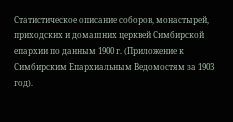Статистическое описание соборов, монастырей, приходских и домашних церквей Симбирской епархии по данным 1900 г. (Приложение к Симбирским Епархиальным Ведомостям за 1903 год).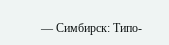— Симбирск: Типо-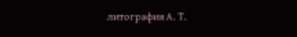литография А. Т.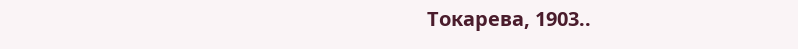Токарева, 1903..